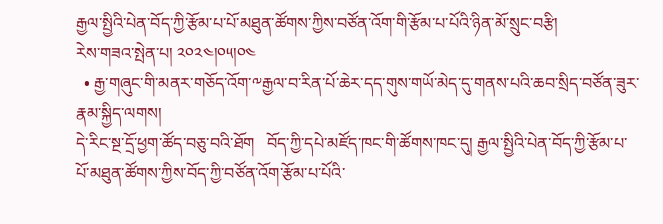རྒྱལ་སྤྱིའི་པེན་བོད་ཀྱི་རྩོམ་པ་པོ་མཐུན་ཚོགས་ཀྱིས་བཙོན་འོག་གི་རྩོམ་པ་པོའི་ཉིན་མོ་སྲུང་བརྩི།
རེས་གཟའ་སྤེན་པ། ༢༠༢༤།༠༥།༠༤
  • རྒྱ་གཞུང་གི་མནར་གཅོད་འོག་༸རྒྱལ་བ་རིན་པོ་ཆེར་དད་གུས་གཡོ་མེད་དུ་གནས་པའི་ཆབ་སྲིད་བཙོན་ཟུར་རྣམ་སྐྱིད་ལགས།
དེ་རིང་སྔ་དྲོ་ཕྱག་ཚོད་བཅུ་བའི་ཐོག   བོད་ཀྱི་དཔེ་མཛོད་ཁང་གི་ཚོགས་ཁང་དུ། རྒྱལ་སྤྱིའི་པེན་བོད་ཀྱི་རྩོམ་པ་པོ་མཐུན་ཚོགས་ཀྱིས་བོད་ཀྱི་བཙོན་འོག་རྩོམ་པ་པོའི་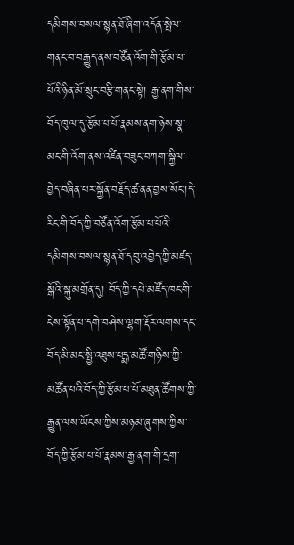དམིགས་བསལ་སྙན་ཐོ་ཞིག་འདོན་སྤེལ་གནང་བ་བརྒྱུད་ནས་བཙོན་འོག་གི་རྩོམ་པ་པོའི་ཉིན་མོ་སྲུང་བརྩི་གནང་སྟེ། རྒྱ་ནག་གིས་བོད་ཁུལ་དུ་རྩོམ་པ་པོ་རྣམས་ནག་ཉེས་སྣ་མང་གི་འོག་ནས་འཛིན་བཟུང་བཀག་སྐྱིལ་བྱེད་བཞིན་པར་སྐྱོན་བརྗོད་ཚ་ནན་བྱས་སོང་།དེ་རིང་གི་བོད་ཀྱི་བཙོན་འོག་རྩོམ་པ་པོའི་དམིགས་བསལ་སྙན་ཐོ་དབུ་འབྱེད་ཀྱི་མཛད་སྒོའི་སྐུ་མགྲོན་དུ། བོད་ཀྱི་དཔེ་མཛོད་ཁང་གི་ངེས་སྟོན་པ་དགེ་བཤེས་ལྷག་རྡོར་ལགས་དང་བོད་མི་མང་སྤྱི་འཐུས་པདྨ་མཚོ་གཉིས་ཀྱི་མཚོན་པའི་བོད་ཀྱི་རྩོམ་པ་པོ་མཐུན་ཚོགས་ཀྱི་རྒྱུན་ལས་ཡོངས་ཀྱིས་མཉམ་ཞུགས་ཀྱིས་བོད་ཀྱི་རྩོམ་པ་པོ་རྣམས་རྒྱ་ནག་གི་དྲག་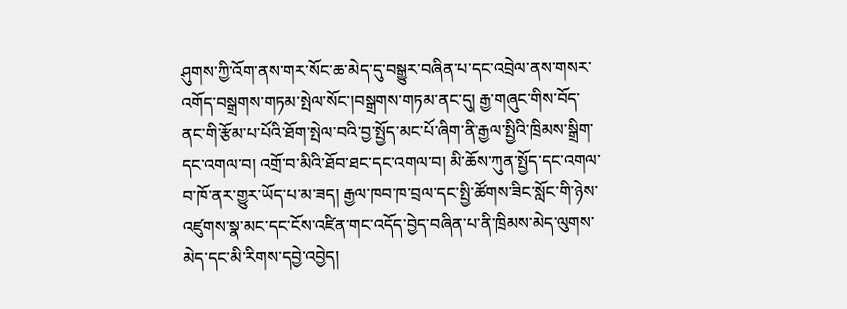ཤུགས་ཀྱི་འོག་ནས་གར་སོང་ཆ་མེད་དུ་བསྒྱུར་བཞིན་པ་དང་འབྲེལ་ནས་གསར་འགོད་བསྒྲགས་གཏམ་སྤེལ་སོང་།བསྒྲགས་གཏམ་ནང་དུ། རྒྱ་གཞུང་གིས་བོད་ནང་གི་རྩོམ་པ་པོའི་ཐོག་སྤེལ་བའི་བྱ་སྤྱོད་མང་པོ་ཞིག་ནི་རྒྱལ་སྤྱིའི་ཁྲིམས་སྒྲིག་དང་འགལ་བ། འགྲོ་བ་མིའི་ཐོབ་ཐང་དང་འགལ་བ། མི་ཆོས་ཀུན་སྤྱོད་དང་འགལ་བ་ཁོ་ནར་གྱུར་ཡོད་པ་མ་ཟད། རྒྱལ་ཁབ་ཁ་བྲལ་དང་སྤྱི་ཚོགས་ཟིང་སློང་གི་ཉེས་འཛུགས་སྣ་མང་དང་ངོས་འཛིན་གང་འདོད་བྱེད་བཞིན་པ་ནི་ཁྲིམས་མེད་ལུགས་མེད་དང་མི་རིགས་དབྱེ་འབྱེད།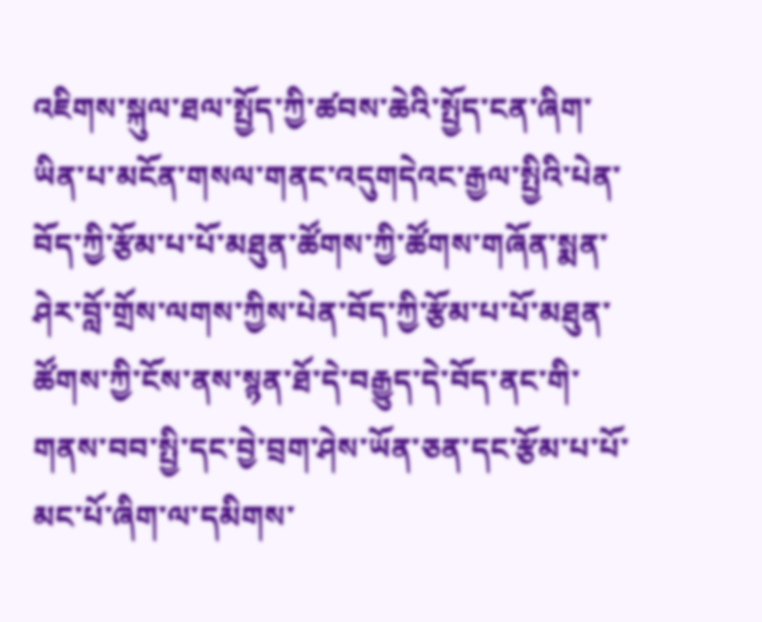འཇིགས་སྐུལ་ཐལ་སྤྱོད་ཀྱི་ཚབས་ཆེའི་སྤྱོད་ངན་ཞིག་ཡིན་པ་མངོན་གསལ་གནང་འདུགདེའང་རྒྱལ་སྤྱིའི་པེན་བོད་ཀྱི་རྩོམ་པ་པོ་མཐུན་ཚོགས་ཀྱི་ཚོགས་གཞོན་སྨན་ཤེར་བློ་གྲོས་ལགས་ཀྱིས་པེན་བོད་ཀྱི་རྩོམ་པ་པོ་མཐུན་ཚོགས་ཀྱི་ངོས་ནས་སྙན་ཐོ་དེ་བརྒྱུད་དེ་བོད་ནང་གི་གནས་བབ་སྤྱི་དང་བྱེ་བྲག་ཤེས་ཡོན་ཅན་དང་རྩོམ་པ་པོ་མང་པོ་ཞིག་ལ་དམིགས་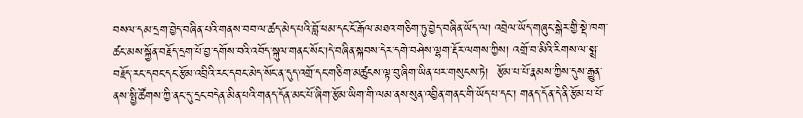བསལ་དམ་དྲག་བྱེད་བཞིན་པའི་གནས་བབ་ལ་ཚད་མེད་པའི་བློ་ཕམ་དང་ངོ་རྒོལ་མཐའ་གཅིག་ཏུ་བྱེད་བཞིན་ཡོད་ལ། འབྲེལ་ཡོད་གཞུང་སྒེར་གྱི་སྡེ་ཁག་ཚང་མས་སྐྱོན་བརྗོད་དྲག་པོ་བྱ་དགོས་བའི་འབོད་སྐུལ་གནང་སོང་།དེ་བཞིན་སྐབས་དེར་དགེ་བཤེས་ལྷག་རྡོར་ལགས་ཀྱིས། འགྲོ་བ་མིའི་རིགས་ལ་སྨྲ་བརྗོད་རང་དབང་དང་རྩོམ་འབྲིའི་རང་དབང་མེད་སོང་ན་དུད་འགྲོ་དང་གཅིག་མཚུངས་ལྟ་བུ་ཞིག་ཡིན་པར་གསུངས་ཏེ།  རྩོམ་པ་པོ་རྣམས་ཀྱིས་དུས་རྒྱུན་ནས་སྤྱི་ཚོགས་ཀྱི་ནང་དུ་དྲང་བདེན་མིན་པའི་གནད་དོན་མང་པོ་ཞིག་རྩོམ་ཡིག་གི་ལམ་ནས་སུན་འབྱིན་གནང་གི་ཡོད་པ་དང་། གནད་དོན་དེ་ནི་རྩོམ་པ་པོ་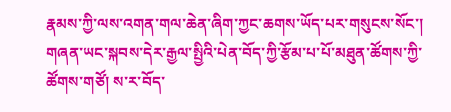རྣམས་ཀྱི་ལས་འགན་གལ་ཆེན་ཞིག་ཀྱང་ཆགས་ཡོད་པར་གསུངས་སོང་།
གཞན་ཡང་སྐབས་དེར་རྒྱལ་སྤྱིའི་པེན་བོད་ཀྱི་རྩོམ་པ་པོ་མཐུན་ཚོགས་ཀྱི་ཚོགས་གཙོ། ས་ར་བོད་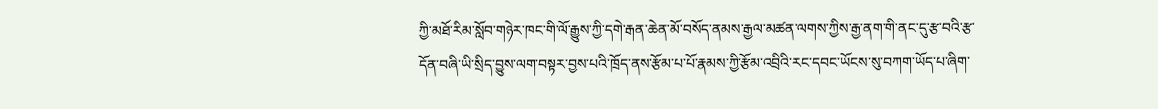ཀྱི་མཐོ་རིམ་སློབ་གཉེར་ཁང་གི་ལོ་རྒྱུས་ཀྱི་དགེ་རྒན་ཆེན་མོ་བསོད་ནམས་རྒྱལ་མཚན་ལགས་ཀྱིས་རྒྱ་ནག་གི་ནང་དུ་རྩ་བའི་རྩ་དོན་བཞི་ཡི་སྲིད་བྱུས་ལག་བསྟར་བྱས་པའི་ཁྲོད་ནས་རྩོམ་པ་པོ་རྣམས་ཀྱི་རྩོམ་འབྲིའི་རང་དབང་ཡོངས་སུ་བཀག་ཡོད་པ་ཞིག་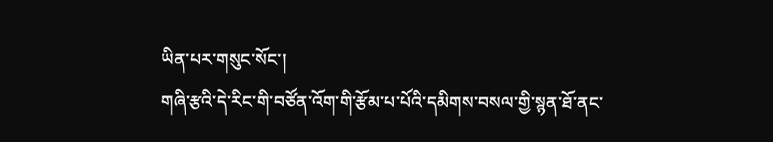ཡིན་པར་གསུང་སོང་།
གཞི་རྩའི་དེ་རིང་གི་བཙོན་འོག་གི་རྩོམ་པ་པོའི་དམིགས་བསལ་གྱི་སྙན་ཐོ་ནང་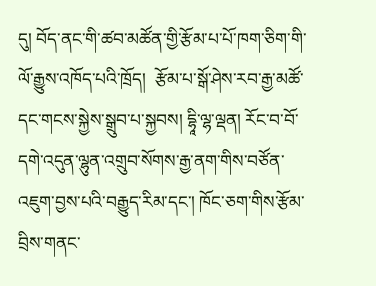དུ། བོད་ནང་གི་ཚབ་མཚོན་གྱི་རྩོམ་པ་པོ་ཁག་ཅིག་གི་ལོ་རྒྱུས་འཁོད་པའི་ཁྲོད།  རྩོམ་པ་སྒོ་ཤེས་རབ་རྒྱ་མཚོ་དང་གངས་སྐྱེས་སྒྲུབ་པ་སྐྱབས། དྷཱི་ལྷ་ལྡན། རོང་བ་བོ་དགེ་འདུན་ལྷུན་འགྲུབ་སོགས་རྒྱ་ནག་གིས་བཙོན་འཇུག་བྱས་པའི་བརྒྱུད་རིམ་དང་། ཁོང་ཅག་གིས་རྩོམ་བྲིས་གནང་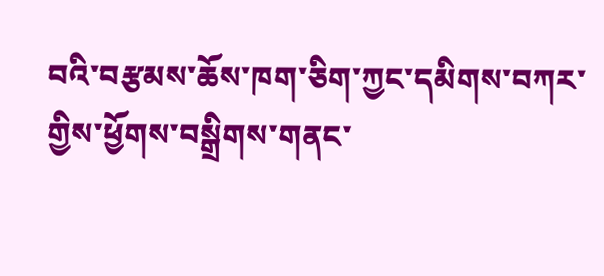བའི་བརྩམས་ཆོས་ཁག་ཅིག་ཀྱང་དམིགས་བཀར་གྱིས་ཕྱོགས་བསྒྲིགས་གནང་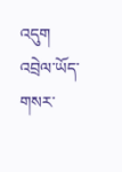འདུག
འབྲེལ་ཡོད་གསར་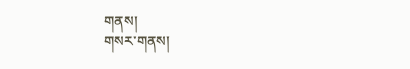གནས།
གསར་གནས།